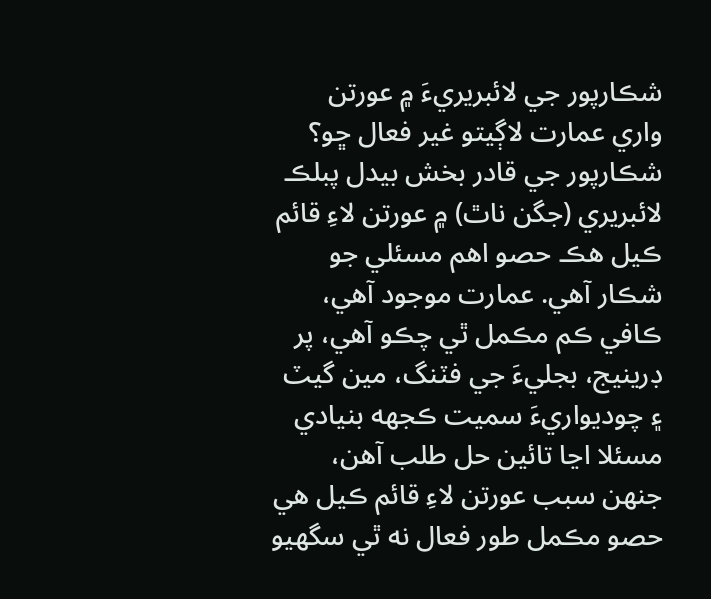شڪارپور جي لائبريريءَ ۾ عورتن واري عمارت لاڳيتو غير فعال ڇو؟
شڪارپور جي قادر بخش بيدل پبلڪ لائبريري (جگن ناٿ) ۾ عورتن لاءِ قائم ڪيل ھڪ حصو اهم مسئلي جو شڪار آهي. عمارت موجود آهي، ڪافي ڪم مڪمل ٿي چڪو آهي، پر ڊرينيج، بجليءَ جي فٽنگ، مين گيٽ ۽ چوديواريءَ سميت ڪجهه بنيادي مسئلا اڃا تائين حل طلب آهن، جنهن سبب عورتن لاءِ قائم ڪيل هي حصو مڪمل طور فعال نه ٿي سگهيو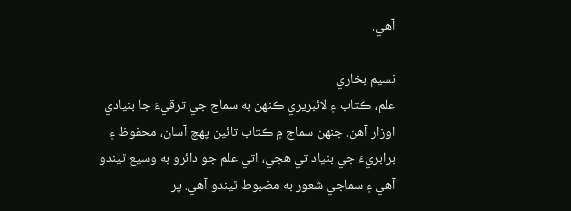آهي.

نسيم بخاري
علم، ڪتاب ۽ لائبريري ڪنهن به سماج جي ترقيءَ جا بنيادي اوزار آهن. جنهن سماج ۾ ڪتاب تائين پهچ آسان، محفوظ ۽ برابريءَ جي بنياد تي هجي، اتي علم جو دائرو به وسيع ٿيندو آهي ۽ سماجي شعور به مضبوط ٿيندو آهي. پر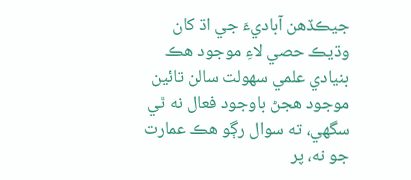جيڪڏهن آباديءَ جي اڌ کان وڌيڪ حصي لاءِ موجود هڪ بنيادي علمي سهولت سالن تائين موجود هجڻ باوجود فعال نه ٿي سگهي، ته سوال رڳو هڪ عمارت جو نه، پر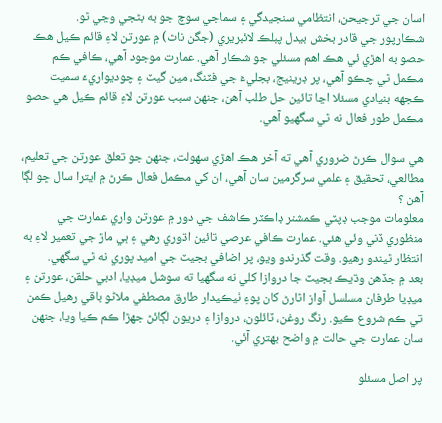اسان جي ترجيحن، انتظامي سنجيدگي ۽ سماجي سوچ جو به بڻجي وڃي ٿو.
شڪارپور جي قادر بخش بيدل پبلڪ لائبريري (جگن ناٿ) ۾ عورتن لاءِ قائم ڪيل ھڪ حصو به اهڙي ئي هڪ اهم مسئلي جو شڪار آهي. عمارت موجود آهي، ڪافي ڪم مڪمل ٿي چڪو آهي، پر ڊرينيج، بجليءَ جي فٽنگ، مين گيٽ ۽ چوديواريءَ سميت ڪجهه بنيادي مسئلا اڃا تائين حل طلب آهن، جنهن سبب عورتن لاءِ قائم ڪيل هي حصو مڪمل طور فعال نه ٿي سگهيو آهي.

هي سوال ڪرڻ ضروري آهي ته آخر هڪ اهڙي سهولت، جنهن جو تعلق عورتن جي تعليم، مطالعي، تحقيق ۽ علمي سرگرمين سان آهي، ان کي مڪمل فعال ڪرڻ ۾ ايترا سال ڇو لڳا آھن ؟
معلومات موجب ڊپٽي ڪمشنر ڊاڪٽر ڪاشف جي دور ۾ عورتن واري عمارت جي منظوري ڏني وئي هئي. عمارت ڪافي عرصي تائين اڌوري رهي ۽ ٻي ماڙ جي تعمير لاءِ به انتظار ٿيندو رهيو. وقت گذرندو ويو، پر اضافي بجيٽ جي اميد پوري نه ٿي سگهي.
بعد ۾ جڏهن وڌيڪ بجيٽ جا دروازا کلي نه سگهيا ته سوشل ميڊيا، ادبي حلقن، عورتن ۽ ميڊيا طرفان مسلسل آواز اٿارڻ کان پوءِ ٺيڪيدار طارق مصطفي ملاڻو باقي رهيل ڪمن تي ڪم شروع ڪيو. رنگ روغن، ٽائلون، دروازا ۽ دريون لڳائڻ جهڙا ڪم ڪيا ويا، جنهن سان عمارت جي حالت ۾ واضح بهتري آئي.

پر اصل مسئلو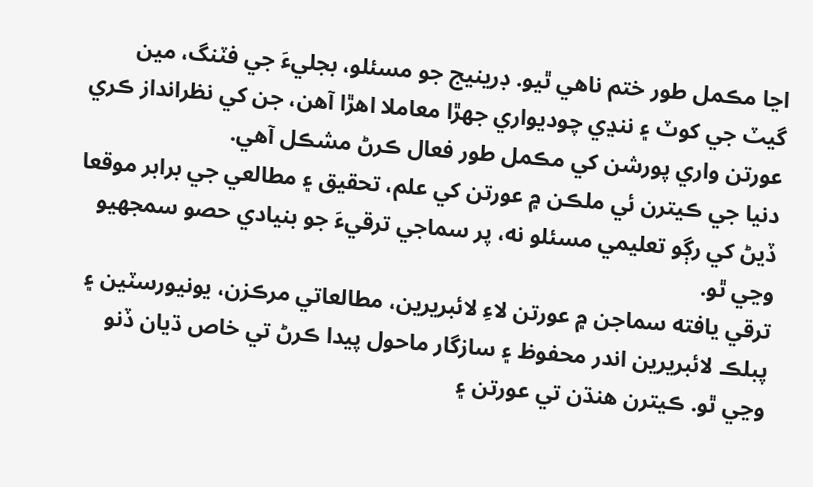اڃا مڪمل طور ختم ناهي ٿيو. ڊرينيج جو مسئلو، بجليءَ جي فٽنگ، مين گيٽ جي کوٽ ۽ ننڍي چوديواري جهڙا معاملا اهڙا آهن، جن کي نظرانداز ڪري عورتن واري پورشن کي مڪمل طور فعال ڪرڻ مشڪل آھي.
دنيا جي ڪيترن ئي ملڪن ۾ عورتن کي علم، تحقيق ۽ مطالعي جي برابر موقعا ڏيڻ کي رڳو تعليمي مسئلو نه، پر سماجي ترقيءَ جو بنيادي حصو سمجهيو وڃي ٿو.
ترقي يافته سماجن ۾ عورتن لاءِ لائبريرين، مطالعاتي مرڪزن، يونيورسٽين ۽ پبلڪ لائبريرين اندر محفوظ ۽ سازگار ماحول پيدا ڪرڻ تي خاص ڌيان ڏنو وڃي ٿو. ڪيترن هنڌن تي عورتن ۽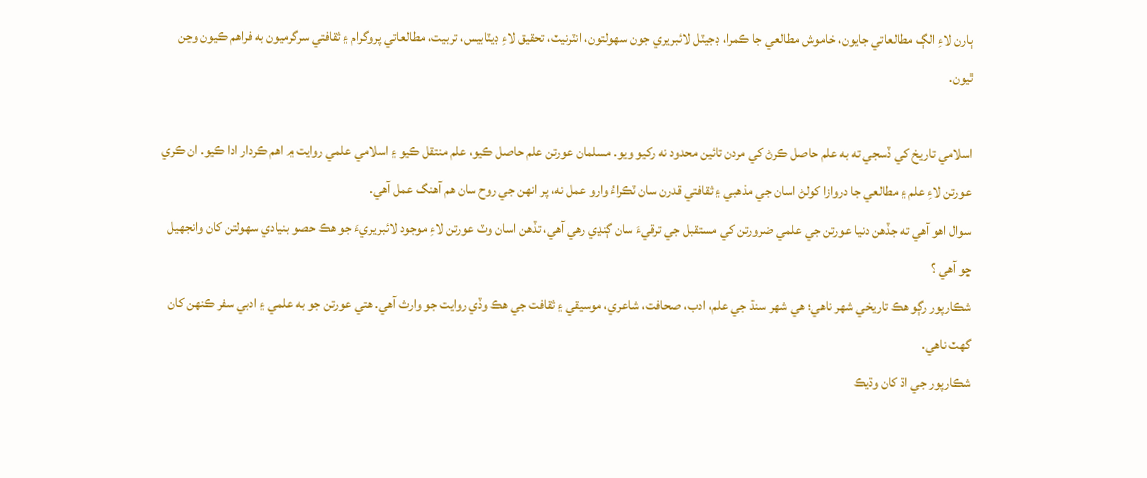ٻارن لاءِ الڳ مطالعاتي جايون، خاموش مطالعي جا ڪمرا، ڊجيٽل لائبريري جون سهولتون، انٽرنيٽ، تحقيق لاءِ ڊيٽابيس، تربيت، مطالعاتي پروگرام ۽ ثقافتي سرگرميون به فراهم ڪيون وڃن ٿيون.

اسلامي تاريخ کي ڏسجي ته به علم حاصل ڪرڻ کي مردن تائين محدود نه رکيو ويو. مسلمان عورتن علم حاصل ڪيو، علم منتقل ڪيو ۽ اسلامي علمي روايت ۾ اهم ڪردار ادا ڪيو. ان ڪري عورتن لاءِ علم ۽ مطالعي جا دروازا کولڻ اسان جي مذهبي ۽ ثقافتي قدرن سان ٽڪراءُ وارو عمل نه، پر انهن جي روح سان هم آهنگ عمل آهي.
سوال اهو آهي ته جڏهن دنيا عورتن جي علمي ضرورتن کي مستقبل جي ترقيءَ سان ڳنڍي رهي آهي، تڏهن اسان وٽ عورتن لاءِ موجود لائبريريءَ جو هڪ حصو بنيادي سھولتن کان وانجھيل ڇو آھي ؟
شڪارپور رڳو هڪ تاريخي شهر ناهي؛ هي شهر سنڌ جي علم، ادب، صحافت، شاعري، موسيقي ۽ ثقافت جي هڪ وڏي روايت جو وارث آهي. هتي عورتن جو به علمي ۽ ادبي سفر ڪنهن کان گهٽ ناهي.
شڪارپور جي اڌ کان وڌيڪ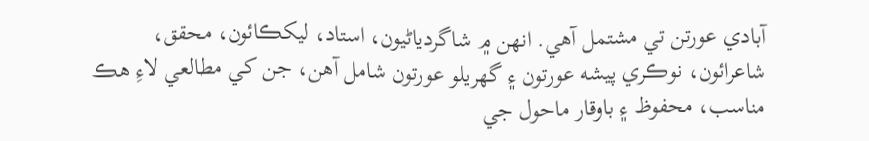آبادي عورتن تي مشتمل آهي. انهن ۾ شاگردياڻيون، استاد، ليکڪائون، محقق، شاعرائون، نوڪري پيشه عورتون ۽ گهريلو عورتون شامل آهن، جن کي مطالعي لاءِ هڪ مناسب، محفوظ ۽ باوقار ماحول جي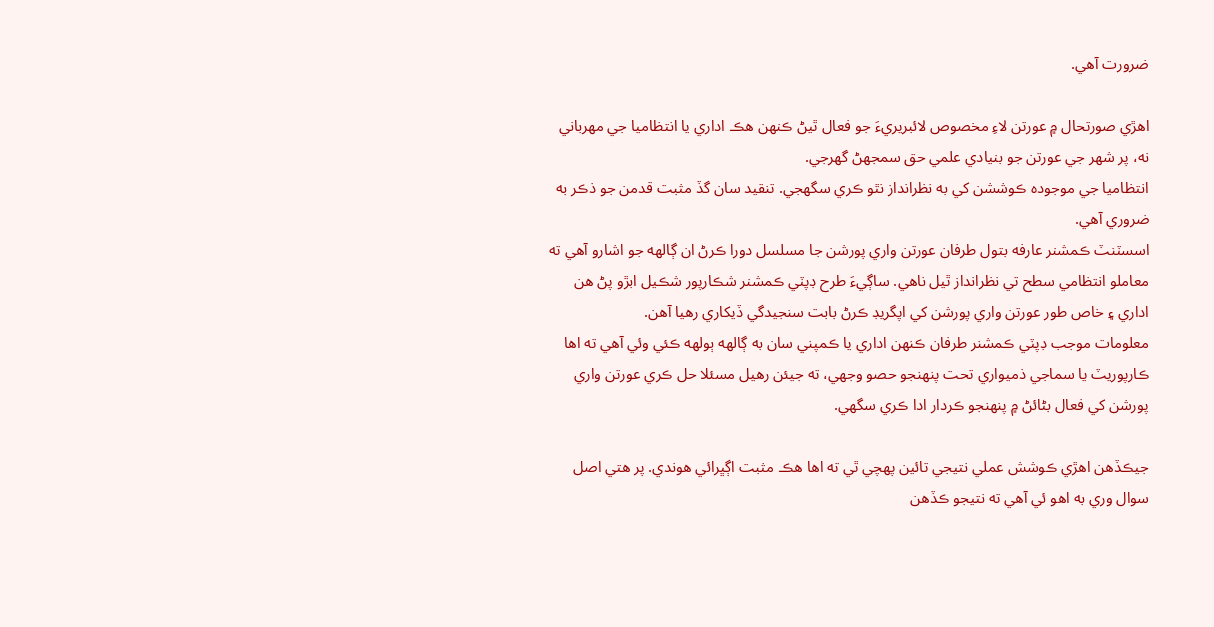ضرورت آهي.

اهڙي صورتحال ۾ عورتن لاءِ مخصوص لائبريريءَ جو فعال ٿيڻ ڪنهن هڪ اداري يا انتظاميا جي مهرباني نه، پر شهر جي عورتن جو بنيادي علمي حق سمجهڻ گهرجي.
انتظاميا جي موجوده ڪوششن کي به نظرانداز نٿو ڪري سگهجي. تنقيد سان گڏ مثبت قدمن جو ذڪر به ضروري آهي.
اسسٽنٽ ڪمشنر عارفه بتول طرفان عورتن واري پورشن جا مسلسل دورا ڪرڻ ان ڳالهه جو اشارو آهي ته معاملو انتظامي سطح تي نظرانداز ٿيل ناهي. ساڳيءَ طرح ڊپٽي ڪمشنر شڪارپور شڪيل ابڙو پڻ هن اداري ۽ خاص طور عورتن واري پورشن کي اپگريڊ ڪرڻ بابت سنجيدگي ڏيکاري رهيا آهن.
معلومات موجب ڊپٽي ڪمشنر طرفان ڪنهن اداري يا ڪمپني سان به ڳالهه ٻولهه ڪئي وئي آهي ته اها ڪارپوريٽ يا سماجي ذميواري تحت پنهنجو حصو وجهي، ته جيئن رهيل مسئلا حل ڪري عورتن واري پورشن کي فعال بڻائڻ ۾ پنهنجو ڪردار ادا ڪري سگهي.

جيڪڏهن اهڙي ڪوشش عملي نتيجي تائين پهچي ٿي ته اها هڪ مثبت اڳڀرائي هوندي. پر هتي اصل سوال وري به اهو ئي آهي ته نتيجو ڪڏهن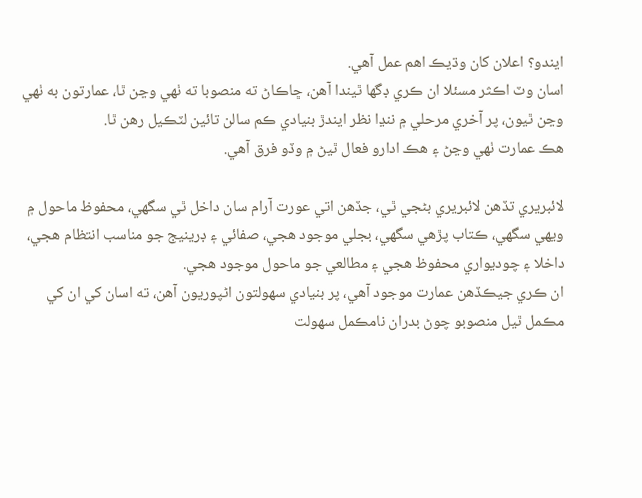ايندو؟ اعلان کان وڌيڪ اهم عمل آهي.
اسان وٽ اڪثر مسئلا ان ڪري ڊگها ٿيندا آهن، ڇاڪاڻ ته منصوبا ته ٺهي وڃن ٿا، عمارتون به ٺهي وڃن ٿيون، پر آخري مرحلي ۾ ننڍا نظر ايندڙ بنيادي ڪم سالن تائين لٽڪيل رهن ٿا.
هڪ عمارت ٺهي وڃڻ ۽ هڪ ادارو فعال ٿيڻ ۾ وڏو فرق آهي.

لائبريري تڏهن لائبريري بڻجي ٿي، جڏهن اتي عورت آرام سان داخل ٿي سگهي، محفوظ ماحول ۾ ويهي سگهي، ڪتاب پڙهي سگهي، بجلي موجود هجي، صفائي ۽ ڊرينيج جو مناسب انتظام هجي، داخلا ۽ چوديواري محفوظ هجي ۽ مطالعي جو ماحول موجود هجي.
ان ڪري جيڪڏهن عمارت موجود آهي، پر بنيادي سهولتون اڻپوريون آهن، ته اسان کي ان کي مڪمل ٿيل منصوبو چوڻ بدران نامڪمل سهولت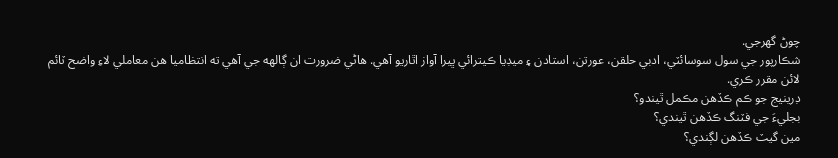چوڻ گهرجي.
شڪارپور جي سول سوسائٽي، ادبي حلقن، عورتن، استادن ۽ ميڊيا ڪيترائي ڀيرا آواز اٿاريو آهي. هاڻي ضرورت ان ڳالهه جي آهي ته انتظاميا هن معاملي لاءِ واضح ٽائم لائن مقرر ڪري.
ڊرينيج جو ڪم ڪڏهن مڪمل ٿيندو؟
بجليءَ جي فٽنگ ڪڏهن ٿيندي؟
مين گيٽ ڪڏهن لڳندي؟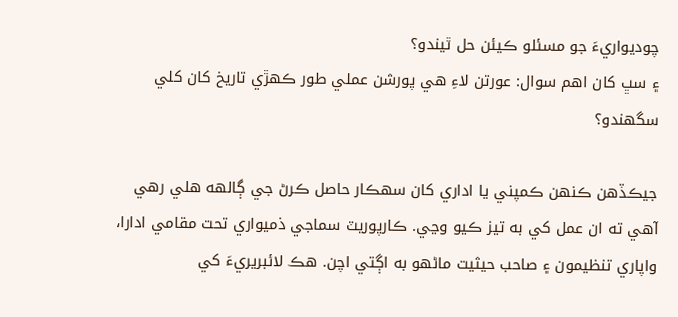چوديواريءَ جو مسئلو ڪيئن حل ٿيندو؟
۽ سڀ کان اهم سوال: عورتن لاءِ هي پورشن عملي طور ڪهڙي تاريخ کان کلي سگهندو؟

جيڪڏهن ڪنهن ڪمپني يا اداري کان سهڪار حاصل ڪرڻ جي ڳالهه هلي رهي آهي ته ان عمل کي به تيز ڪيو وڃي. ڪارپوريٽ سماجي ذميواري تحت مقامي ادارا، واپاري تنظيمون ۽ صاحب حيثيت ماڻهو به اڳتي اچن. هڪ لائبريريءَ کي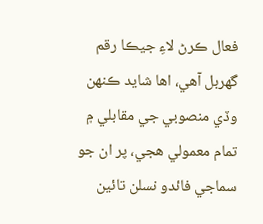فعال ڪرڻ لاءِ جيڪا رقم گهربل آهي، اها شايد ڪنهن وڏي منصوبي جي مقابلي ۾ تمام معمولي هجي، پر ان جو سماجي فائدو نسلن تائين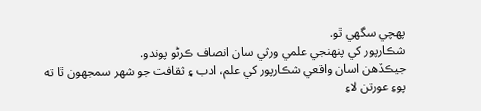پهچي سگهي ٿو.
شڪارپور کي پنهنجي علمي ورثي سان انصاف ڪرڻو پوندو.
جيڪڏهن اسان واقعي شڪارپور کي علم، ادب ۽ ثقافت جو شهر سمجهون ٿا ته پوءِ عورتن لاءِ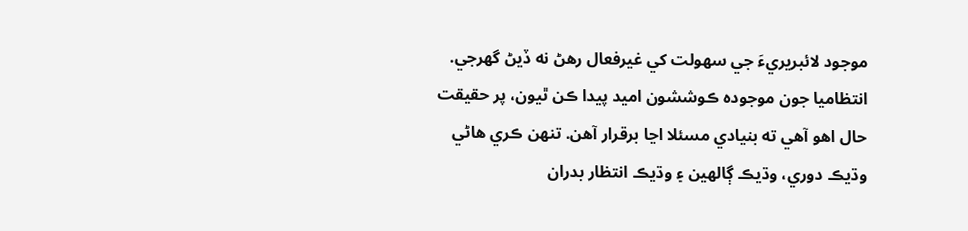موجود لائبريريءَ جي سهولت کي غيرفعال رهڻ نه ڏيڻ گهرجي.
انتظاميا جون موجوده ڪوششون اميد پيدا ڪن ٿيون، پر حقيقت حال اهو آهي ته بنيادي مسئلا اڃا برقرار آهن. تنهن ڪري هاڻي وڌيڪ دوري، وڌيڪ ڳالهين ۽ وڌيڪ انتظار بدران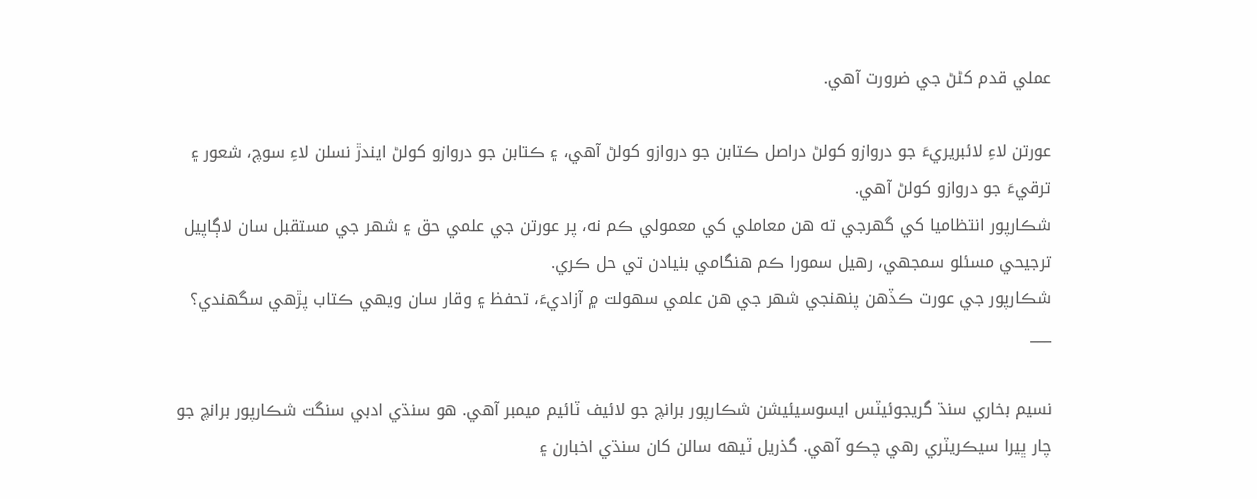عملي قدم کڻڻ جي ضرورت آهي.

عورتن لاءِ لائبريريءَ جو دروازو کولڻ دراصل ڪتابن جو دروازو کولڻ آهي، ۽ ڪتابن جو دروازو کولڻ ايندڙ نسلن لاءِ سوچ، شعور ۽ ترقيءَ جو دروازو کولڻ آهي.
شڪارپور انتظاميا کي گهرجي ته هن معاملي کي معمولي ڪم نه، پر عورتن جي علمي حق ۽ شهر جي مستقبل سان لاڳاپيل ترجيحي مسئلو سمجهي، رهيل سمورا ڪم هنگامي بنيادن تي حل ڪري.
شڪارپور جي عورت ڪڏهن پنهنجي شهر جي هن علمي سهولت ۾ آزاديءَ، تحفظ ۽ وقار سان ويهي ڪتاب پڙهي سگھندي؟
___

نسيم بخاري سنڌ گريجوئيٽس ايسوسيئيشن شڪارپور برانچ جو لائيف ٽائيم ميمبر آهي. هو سنڌي ادبي سنگت شڪارپور برانچ جو چار ڀيرا سيڪريٽري رهي چڪو آهي. گذريل ٽيهه سالن کان سنڌي اخبارن ۽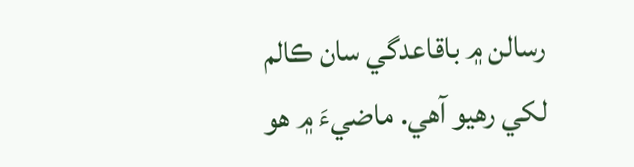رسالن ۾ باقاعدگي سان ڪالم لکي رهيو آهي. ماضيءَ ۾ هو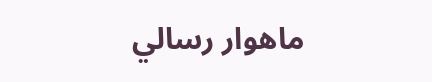ماهوار رسالي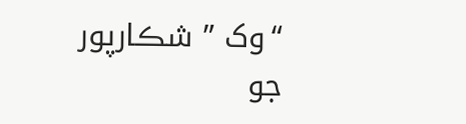“وک ” شڪارپور جو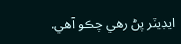ايڊيٽر پڻ رهي چڪو آهي.